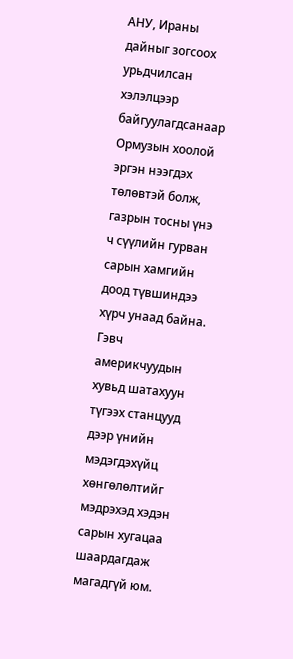АНУ, Ираны дайныг зогсоох урьдчилсан хэлэлцээр байгуулагдсанаар Ормузын хоолой эргэн нээгдэх төлөвтэй болж, газрын тосны үнэ ч сүүлийн гурван сарын хамгийн доод түвшиндээ хүрч унаад байна. Гэвч америкчуудын хувьд шатахуун түгээх станцууд дээр үнийн мэдэгдэхүйц хөнгөлөлтийг мэдрэхэд хэдэн сарын хугацаа шаардагдаж магадгүй юм.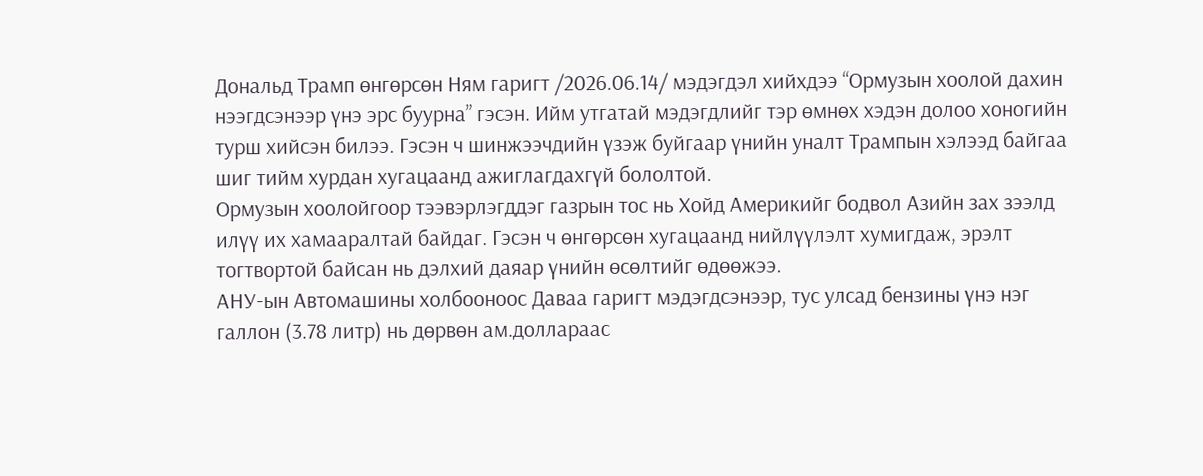Дональд Трамп өнгөрсөн Ням гаригт /2026.06.14/ мэдэгдэл хийхдээ “Ормузын хоолой дахин нээгдсэнээр үнэ эрс буурна” гэсэн. Ийм утгатай мэдэгдлийг тэр өмнөх хэдэн долоо хоногийн турш хийсэн билээ. Гэсэн ч шинжээчдийн үзэж буйгаар үнийн уналт Трампын хэлээд байгаа шиг тийм хурдан хугацаанд ажиглагдахгүй бололтой.
Ормузын хоолойгоор тээвэрлэгддэг газрын тос нь Хойд Америкийг бодвол Азийн зах зээлд илүү их хамааралтай байдаг. Гэсэн ч өнгөрсөн хугацаанд нийлүүлэлт хумигдаж, эрэлт тогтвортой байсан нь дэлхий даяар үнийн өсөлтийг өдөөжээ.
АНУ-ын Автомашины холбооноос Даваа гаригт мэдэгдсэнээр, тус улсад бензины үнэ нэг галлон (3.78 литр) нь дөрвөн ам.доллараас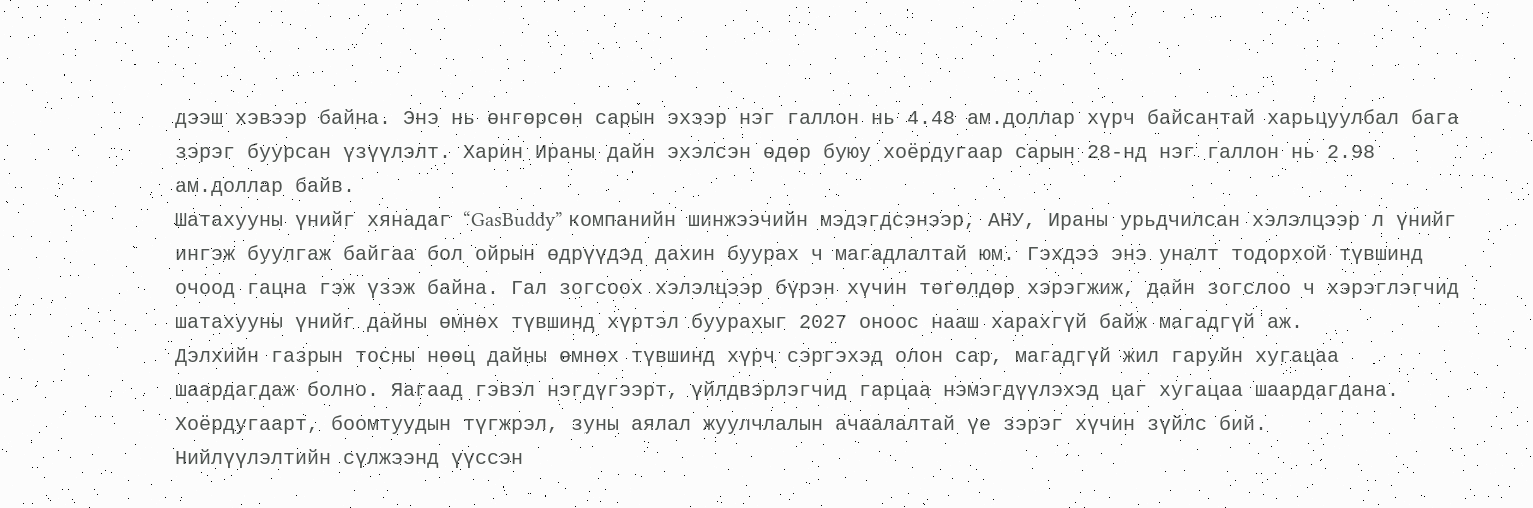дээш хэвээр байна. Энэ нь өнгөрсөн сарын эхээр нэг галлон нь 4.48 ам.доллар хүрч байсантай харьцуулбал бага зэрэг буурсан үзүүлэлт. Харин Ираны дайн эхэлсэн өдөр буюу хоёрдугаар сарын 28-нд нэг галлон нь 2.98 ам.доллар байв.
Шатахууны үнийг хянадаг “GasBuddy” компанийн шинжээчийн мэдэгдсэнээр, АНУ, Ираны урьдчилсан хэлэлцээр л үнийг ингэж буулгаж байгаа бол ойрын өдрүүдэд дахин буурах ч магадлалтай юм. Гэхдээ энэ уналт тодорхой түвшинд очоод гацна гэж үзэж байна. Гал зогсоох хэлэлцээр бүрэн хүчин төгөлдөр хэрэгжиж, дайн зогслоо ч хэрэглэгчид шатахууны үнийг дайны өмнөх түвшинд хүртэл буурахыг 2027 оноос нааш харахгүй байж магадгүй аж.
Дэлхийн газрын тосны нөөц дайны өмнөх түвшинд хүрч сэргэхэд олон сар, магадгүй жил гаруйн хугацаа шаардагдаж болно. Яагаад гэвэл нэгдүгээрт, үйлдвэрлэгчид гарцаа нэмэгдүүлэхэд цаг хугацаа шаардагдана. Хоёрдугаарт, боомтуудын түгжрэл, зуны аялал жуулчлалын ачаалалтай үе зэрэг хүчин зүйлс бий.
Нийлүүлэлтийн сүлжээнд үүссэн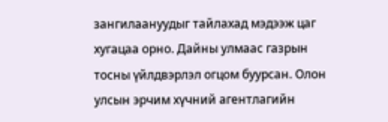зангилаануудыг тайлахад мэдээж цаг хугацаа орно. Дайны улмаас газрын тосны үйлдвэрлэл огцом буурсан. Олон улсын эрчим хүчний агентлагийн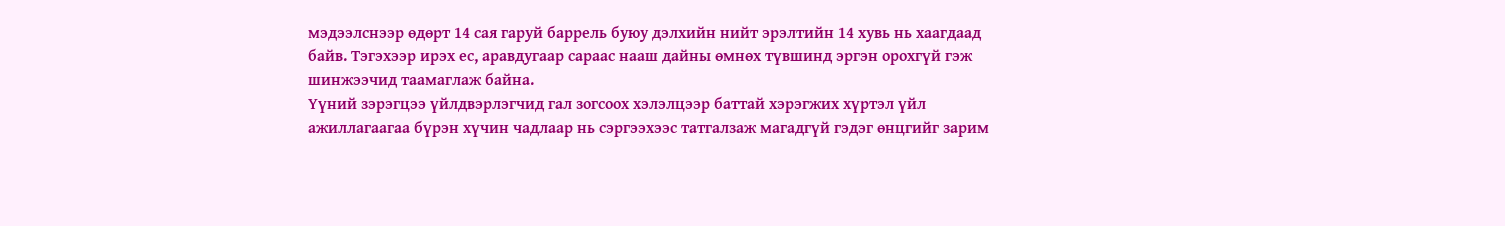мэдээлснээр өдөрт 14 сая гаруй баррель буюу дэлхийн нийт эрэлтийн 14 хувь нь хаагдаад байв. Тэгэхээр ирэх ес, аравдугаар сараас нааш дайны өмнөх түвшинд эргэн орохгүй гэж шинжээчид таамаглаж байна.
Үүний зэрэгцээ үйлдвэрлэгчид гал зогсоох хэлэлцээр баттай хэрэгжих хүртэл үйл ажиллагаагаа бүрэн хүчин чадлаар нь сэргээхээс татгалзаж магадгүй гэдэг өнцгийг зарим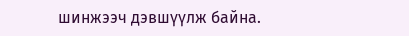шинжээч дэвшүүлж байна.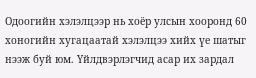Одоогийн хэлэлцээр нь хоёр улсын хооронд 60 хоногийн хугацаатай хэлэлцээ хийх үе шатыг нээж буй юм. Үйлдвэрлэгчид асар их зардал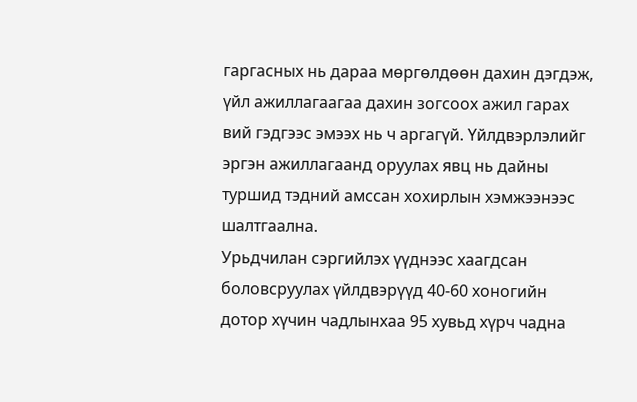гаргасных нь дараа мөргөлдөөн дахин дэгдэж, үйл ажиллагаагаа дахин зогсоох ажил гарах вий гэдгээс эмээх нь ч аргагүй. Үйлдвэрлэлийг эргэн ажиллагаанд оруулах явц нь дайны туршид тэдний амссан хохирлын хэмжээнээс шалтгаална.
Урьдчилан сэргийлэх үүднээс хаагдсан боловсруулах үйлдвэрүүд 40-60 хоногийн дотор хүчин чадлынхаа 95 хувьд хүрч чадна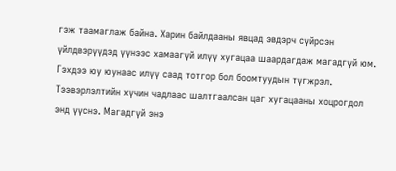гэж таамаглаж байна. Харин байлдааны явцад эвдэрч сүйрсэн үйлдвэрүүдэд үүнээс хамаагүй илүү хугацаа шаардагдаж магадгүй юм.
Гэхдээ юу юунаас илүү саад тотгор бол боомтуудын түгжрэл. Тээвэрлэлтийн хүчин чадлаас шалтгаалсан цаг хугацааны хоцрогдол энд үүснэ. Магадгүй энэ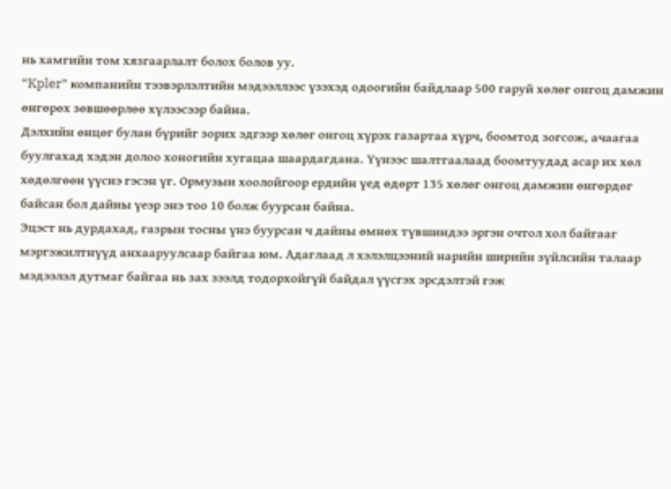нь хамгийн том хязгаарлалт болох болов уу.
“Kpler” компанийн тээвэрлэлтийн мэдээллээс үзэхэд одоогийн байдлаар 500 гаруй хөлөг онгоц дамжин өнгөрөх зөвшөөрлөө хүлээсээр байна.
Дэлхийн өнцөг булан бүрийг зорих эдгээр хөлөг онгоц хүрэх газартаа хүрч, боомтод зогсож, ачаагаа буулгахад хэдэн долоо хоногийн хугацаа шаардагдана. Үүнээс шалтгаалаад боомтуудад асар их хөл хөдөлгөөн үүснэ гэсэн үг. Ормузын хоолойгоор ердийн үед өдөрт 135 хөлөг онгоц дамжин өнгөрдөг байсан бол дайны үеэр энэ тоо 10 болж буурсан байна.
Эцэст нь дурдахад, газрын тосны үнэ буурсан ч дайны өмнөх түвшиндээ эргэн очтол хол байгааг мэргэжилтнүүд анхааруулсаар байгаа юм. Адаглаад л хэлэлцээний нарийн ширийн зүйлсийн талаар мэдээлэл дутмаг байгаа нь зах зээлд тодорхойгүй байдал үүсгэх эрсдэлтэй гэж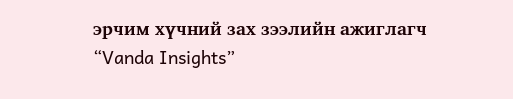эрчим хүчний зах зээлийн ажиглагч “Vanda Insights”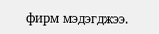фирм мэдэгджээ.